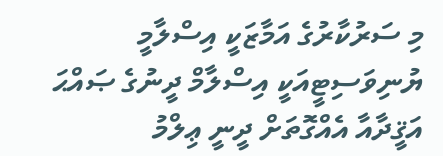މި ސަރުކާރުގެ އަމާޒަކީ އިސްލާމީ ޔުނިވަސިޓީއަކީ އިސްލާމް ދީނުގެ ޞައްޙަ އަޤީދާއާ އެއްގޮތަށް ދީނީ ޢިލްމު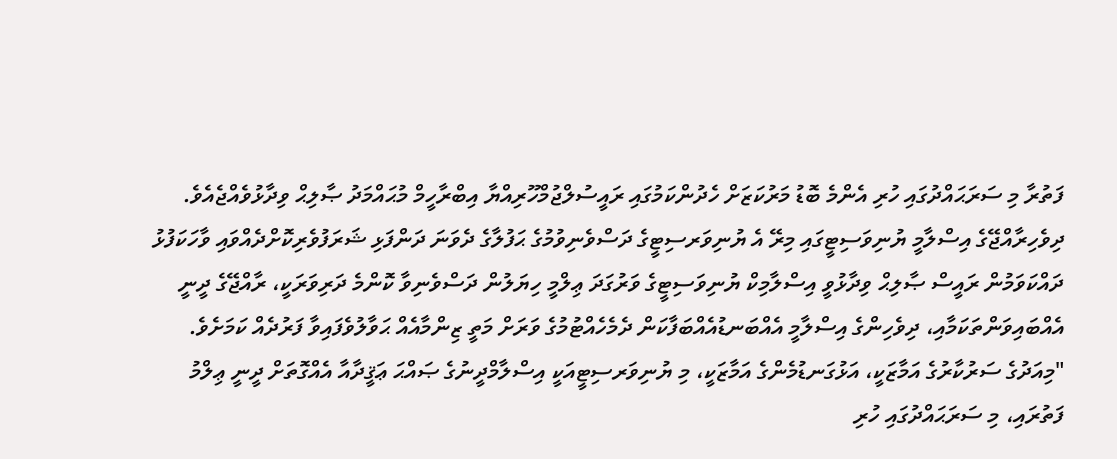ފަތުރާ މި ސަރަޙައްދުގައި ހުރި އެންމެ ބޮޑު މަރުކަޒަށް ހެދުންކަމުގައި ރައީސުލްޖުމްހޫރިއްޔާ އިބްރާހީމް މުޙައްމަދު ޞާލިޙް ވިދާޅުވެއްޖެއެވެ.
ދިވެހިރާއްޖޭގެ އިސްލާމީ ޔުނިވަސިޓީގައި މިރޭ އެ ޔުނިވަރސިޓީގެ ދަސްވެނިވުމުގެ ޙަފުލާގެ ދެވަނަ ދަންފަޅި ޝަރަފުވެރިކޮށްދެއްވައި ވާހަކަފުޅު ދައްކަވަމުން ރައީސް ޞާލިޙް ވިދާޅުވީ އިސްލާމިކް ޔުނިވަސިޓީގެ ވަރުގަދަ ޢިލްމީ ހިޔަލުން ދަސްވެނިވާ ކޮންމެ ދަރިވަރަކީ، ރާއްޖޭގެ ދީނީ އެއްބައިވަންތަކަމާއި، ދިވެހިންގެ އިސްލާމީ އެއްބަނޑުއެއްބަފާކަން ދެމެހެއްޓުމުގެ ވަރަށް މަތީ ޒިންމާއެއް ޙަވާލުވެފައިވާ ފަރުދެއް ކަމަށެވެ.
"މިއަދުގެ ސަރުކާރުގެ އަމާޒަކީ، އަޅުގަނޑުމެންގެ އަމާޒަކީ، މި ޔުނިވަރސިޓީއަކީ އިސްލާމްދީނުގެ ޞައްޙަ ޢަޤީދާއާ އެއްގޮތަށް ދީނީ ޢިލްމު ފަތުރައި، މި ސަރަޙައްދުގައި ހުރި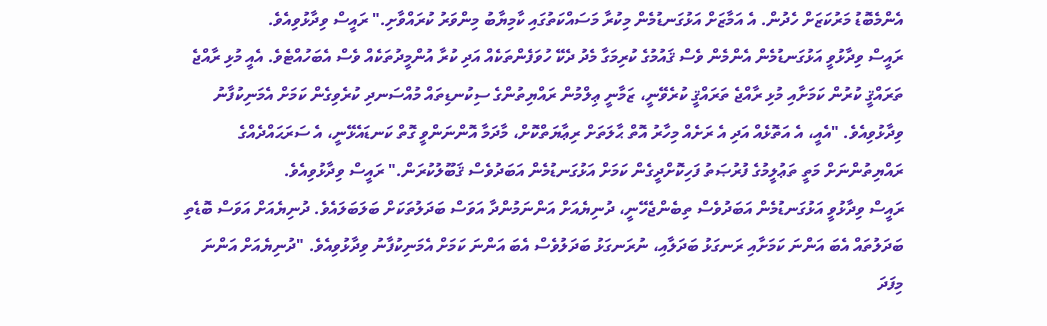އެންމެބޮޑު މަރުކަޒަށް ހެދުން. އެ އަމާޒަށް އަޅުގަނޑުމެން މިކުރާ މަސައްކަތުގައި ކާމިޔާބު މިންވަރު ކުރައްވާށި." ރައީސް ވިދާޅުވިއެވެ.
ރައީސް ވިދާޅުވީ އަޅުގަނޑުމެން އެންމެން ވެސް ޤައުމުގެ ކުރިމަގާ މެދު ދެކޭ ހުވަފެންތަކެއް އަދި ކުރާ އުންމީދުތަކެއް ވެސް އެބަހުއްޓެވެ. އެއީ މުޅި ރާއްޖެ ތަރައްޤީ ކުރުން ކަމަށާއި މުޅި ރާއްޖެ ތަރައްޤީ ކުރެވޭނީ، ޒަމާނީ ޢިލްމުން ރައްޔިތުންގެ ސިކުނޑިތައް މުއްސަނދި ކުރެވިގެން ކަމަށް އެމަނިކުފާނު ވިދާޅުވިއެވެ. "އެއީ، އެ އަތޮޅެއް އަދި އެ ރަށެއް މިހާރު އޮތް ޙާލަތަށް ރިޢާޔަތްކޮށް، މާދަމާ އޮންނަންވީ ގޮތް ކަނޑައެޅޭނީ، އެ ސަރަޙައްދެއްގެ ރައްޔިތުންނަށް މަތީ ތަޢުލީމުގެ ފުރުޞަތު ފަހިކޮށްދީގެން ކަމަށް އަޅުގަނޑުމެން އަބަދުވެސް ޤަބޫލުކުރަން." ރައީސް ވިދާޅުވިއެވެ.
ރައީސް ވިދާޅުވީ އަޅުގަނޑުމެން އަބަދުވެސް ތިބެންޖެހޭނީ، ދުނިޔެއަށް އަންނަމުންދާ އަވަސް ބަދަލުތަކަށް ބަލަބަލައެވެ. ދުނިޔެއަށް އަވަސް ބޮޑެތި ބަދަލުތައް އެބަ އަންނަ ކަމަށާއި ރަނގަޅު ބަދަލާއި، ނުރަނގަޅު ބަދަލުވެސް އެބަ އަންނަ ކަމަށް އެމަނިކުފާނު ވިދާޅުވިއެވެ. "ދުނިޔެއަށް އަންނަ މިފަދަ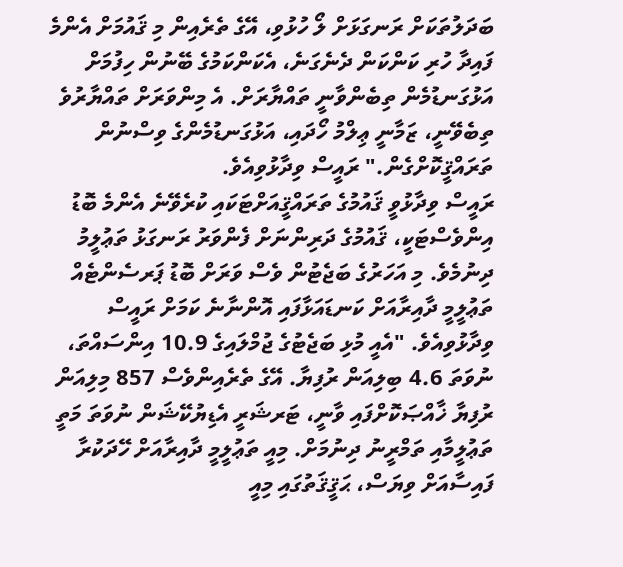ބަދަލުތަކަށް ރަނގަޅަށް ލޯ ހުޅުވި، އޭގެ ތެރެއިން މި ޤައުމަށް އެންމެ ފައިދާ ހުރި ކަންކަން ދެނެގަނެ، އެކަންކަމުގެ ބޭނުން ހިފުމަށް އަޅުގަނޑުމެން ތިބެންވާނީ ތައްޔާރަށް. އެ މިންވަރަށް ތައްޔާރުވެ ތިބެވޭނީ، ޒަމާނީ ޢިލްމު ހޯދައި، އަޅުގަނޑުމެންގެ ވިސްނުން ތަރައްޤީކޮށްގެން." ރައީސް ވިދާޅުވިއެވެ.
ރައީސް ވިދާޅުވީ ޤައުމުގެ ތަރައްޤީއަށްޓަކައި ކުރެވޭނެ އެންމެ ބޮޑު އިންވެސްޓަކީ، ޤައުމުގެ ދަރިންނަށް ފެންވަރު ރަނގަޅު ތަޢުލީމު ދިނުމެވެ. މި އަހަރުގެ ބަޖެޓުން ވެސް ވަރަށް ބޮޑު ޕަރސެންޓެއް ތަޢުލީމީ ދާއިރާއަށް ކަނޑައަޅާފައި އޮންނާނެ ކަމަށް ރައީސް ވިދާޅުވިއެވެ. "އެއީ މުޅި ބަޖެޓުގެ ޖުމްލައިގެ 10.9 އިންސައްތަ، ނުވަތަ 4.6 ބިލިއަން ރުފިޔާ. އޭގެ ތެރެއިންވެސް 857 މިލިއަން ރުފިޔާ ޚާއްޞަކޮށްފައި ވާނީ، ޓަރޝަރީ އެޑިޔުކޭޝަން ނުވަތަ މަތީ ތަޢުލީމާއި ތަމްރީނު ދިނުމަށް. މިއީ ތަޢުލީމީ ދާއިރާއަށް ހޭދަކުރާ ފައިސާއަށް ވިޔަސް، ޙަޤީޤަތުގައި މިއީ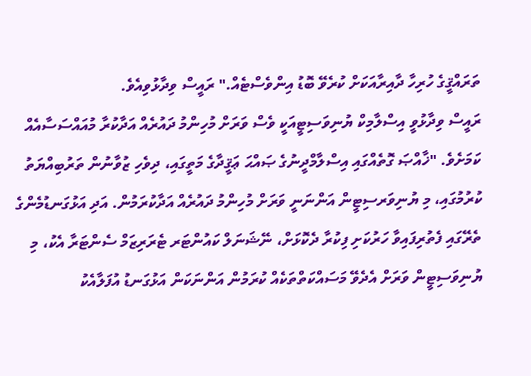ތަރައްޤީގެ ހުރިހާ ދާއިރާއަކަށް ކުރެވޭ ބޮޑު އިންވެސްޓެއް." ރައީސް ވިދާޅުވިއެވެ.
ރައީސް ވިދާޅުވީ އިސްލާމިކް ޔުނިވަސިޓީއަކީ ވެސް ވަރަށް މުހިންމު ދައުރެއް އަދާކުރާ މުއައްސަސާއެއް ކަމަށެވެ. "ޚާއްޞަ ގޮތެއްގައި އިސްލާމްދީނުގެ ޞައްޙަ ޢަޤީދާގެ މަތީގައި، ދިވެހި ޒުވާނުން ތަރުބިއްޔަތު ކުރުމުގައި، މި ޔުނިވަރސިޓީން އަންނަނީ ވަރަށް މުހިންމު ދައުރެއް އަދާކުރަމުން. އަދި އަޅުގަނޑުމެންގެ ތެރޭގައި ފެތުރިފައިވާ ހަރުކަށި ފިކުރާ ދެކޮޅަށް، ނޭޝަނަލް ކައުންޓަރ ޓެރަރިޒަމް ސެންޓަރާ އެކު، މި ޔުނިވަސިޓީން ވަރަށް އެދެވޭ މަސައްކަތްތަކެއް ކުރަމުން އަންނަކަން އަޅުގަނޑު އުފަލާއެކު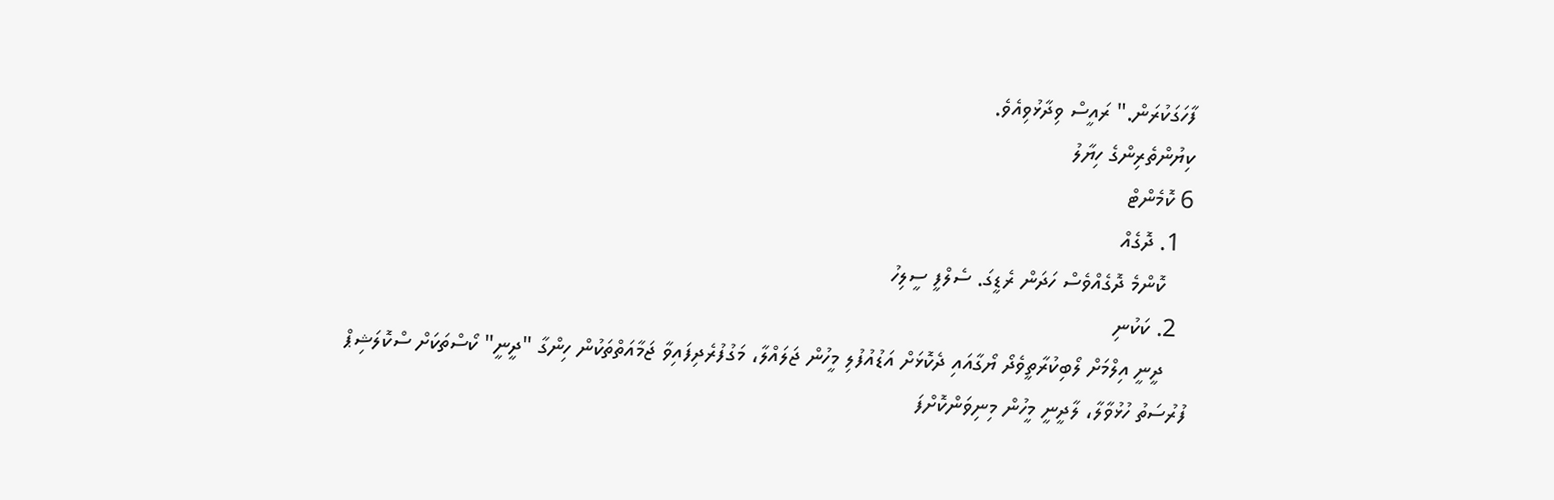ފާހަގަކުރަން." ރައީސް ވިދާޅުވިއެވެ.
ކިޔުންތެރިންގެ ހިޔާލު
6 ކޮމެންޓް
  1. ދޮގެއް
    ކޮންމެ ދޮގެއްވެސް ހަދަން ރެޑީގަ. ސެލްފީ ސީލިހު
  2. ކަކުނި
    ދީނީ އިލްމަށް ލޯބިކުރާތީވެދޯ ޔޯގާއައި ދެކޮޅަށް އަޑުއުފުލި މީހުން ޖަލައްލާ، މަގުފުރެދިފައިވާ ޖަމާއަތްތަކުން ހިންގާ "ދީނީ" ކޯސްތަކަށް ސްކޮލަޝިޕް ފުރުސަތު ހުޅުވާލާ، ލާދީނީ މީހުން މިނިވަންކޮށްފަ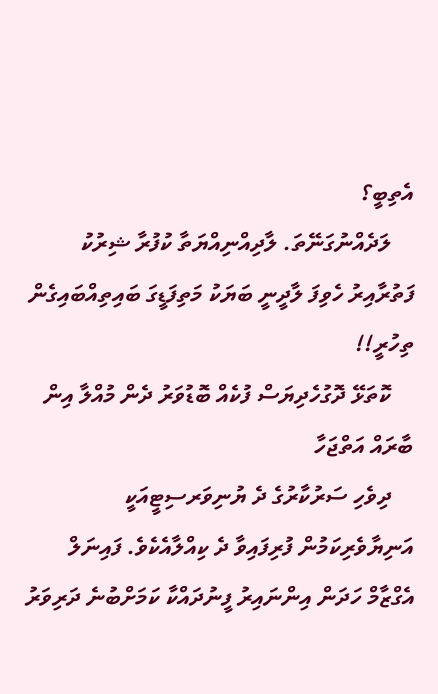އެތިބީ؟
    ލަދެއްނުގަނޭތަ. ލާދިއްނިއްޔަތާ ކުފުރާ ޝިރުކު ފަތުރާއިރު ހެވިފަ ލާދީނީ ބަޔަކު މަތިފަޑީގަ ބައިތިއްބައިގެން ތިހުރީ!!
    ކޮތަޅޭ ދޮގުހެދިޔަސް ފުކެއް ބޮޑުވަރު ދެން މުއްލާ އިން ބާރައް އަތްޖަހާ
    ދިވެހި ސަރުކާރުގެ ދެ ޔުނިވަރސިޓީއަކީ އަނިޔާވެރިކަމުން ފުރިފައިވާ ދެ ކިއްލާއެކެވެ. ފައިނަލް އެގްޒާމް ހަދަން އިންނައިރު ފީނުދައްކާ ކަމަށްބުނެ ދަރިވަރު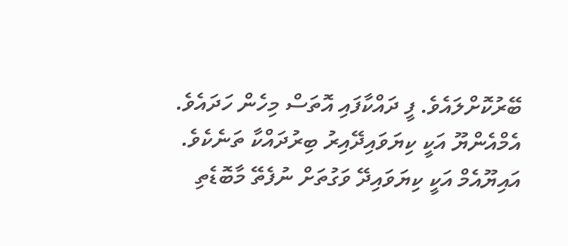ބޭރުކޮށްލައެވެ. ފީ ދައްކާފައި އޮތަސް މިހެން ހަދައެވެ. އެމްއެންޔޫ އަކީ ކިޔަވައިދޭއިރު ބިރުދައްކާ ތަނެކެވެ. އައިޔޫއެމް އަކީ ކިޔަވައިދޭ ވަގުތަށް ނުފެތޭ މާބޮޑެތި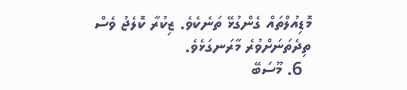މޮޑިއުލްތައް ގެންގުޅޭ ތަނެކެވެ. ޒިކުރާ ކޮލެޖު ވެސް ތިދެތަނަށްވުރެ މާރަނގަޅެވެ.
  6. މޫސަބޭ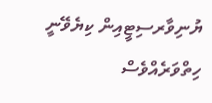ޔުނިވާރސިޓީއިން ކިޔެވޭނީ ހިތްވަރެއްވެސް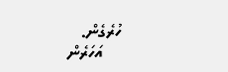ހުރެގެން.
    އަހަރެން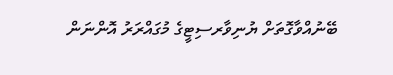ބޭނުއްވާގޮތަށް ޔުނިވާރސިޓީގެ މުގައްރަރު އޮންނަން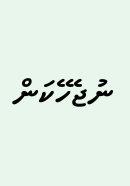ނުޖެހޭކަން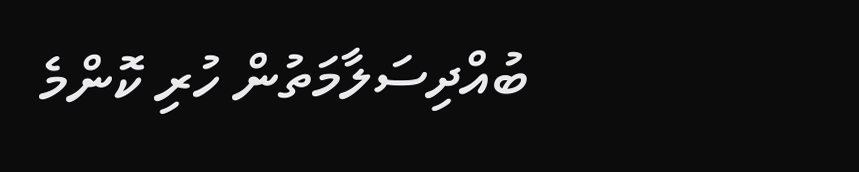ބުއްދިސަލާމަތުން ހުރި ކޮންމެ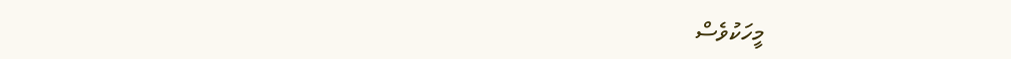މީހަކުވެސް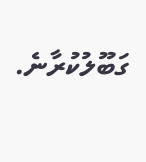ގަބޫލުކުރާނެ.